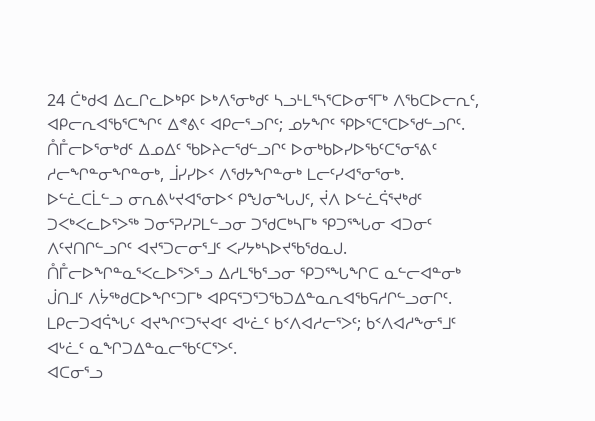24 ᑖᒃᑯᐊ ᐃᓚᒋᓚᐅᒃᑭᑦ ᐅᒃᐱᕐᓂᒃᑯᑦ ᓴᓗᒻᒪᕐᓴᕐᑕᐅᓂᕐᒥᒃ ᐱᖃᑕᐅᓕᕆᑦ, ᐊᑭᓕᕆᐊᖃᕐᑕᖏᑦ ᐃᕝᕕᑦ ᐊᑭᓕᕐᓗᒋᑦ; ᓄᔭᖏᑦ ᕿᐅᕐᑕᕐᑕᐅᖁᓪᓗᒋᑦ. ᑍᒤᓕᐅᕐᓂᒃᑯᑦ ᐃᓄᐃᑦ ᖃᐅᔨᓕᖁᓪᓗᒋᑦ ᐅᓂᒃᑲᐅᓯᐅᖃᑦᑕᕐᓂᕐᕕᑦ ᓱᓕᖏᓐᓂᖏᓐᓂᒃ, ᒨᓯᓯᐅᑉ ᐱᖁᔭᖏᓐᓂᒃ ᒪᓕᑦᓯᐊᕐᓂᕐᓂᒃ.
ᐅᓪᓛᑕᒫᓪᓗ ᓂᕆᕕᒡᔪᐊᕐᓂᐅᑉ ᑭᖑᓂᖓᒍᑦ, ᔫᐱ ᐅᓪᓛᕌᕐᔪᒃᑯᑦ ᑐᐸᒃᐸᓚᐅᕐᐳᖅ ᑐᓂᕐᕈᓯᕈᒪᓪᓗᓂ ᑐᖁᑕᒃᓴᒥᒃ ᕿᑐᕐᖓᓂ ᐊᑐᓂᑦ ᐱᑦᔪᑎᒋᓪᓗᒋᑦ ᐊᔪᕐᑐᓕᓂᕐᒧᑦ ᐸᓯᔭᒃᓴᐅᔪᖃᖁᓇᒍ. ᑍᒤᓕᐅᖏᓐᓇᕐᐸᓚᐅᕐᐳᕐᓗ ᐃᓱᒪᖃᕐᓗᓂ ᕿᑐᕐᖓᖏᑕ ᓇᓪᓕᐊᓐᓂᒃ ᒎᑎᒧᑦ ᐱᔮᖅᑯᑕᐅᖏᑦᑐᒥᒃ ᐊᑭᕋᕐᑐᕐᑐᖃᑐᐃᓐᓇᕆᐊᖃᕋᓱᒋᓪᓗᓂᒋᑦ.
ᒪᑭᓕᑐᐊᕌᖓᑦ ᐊᔪᖏᑦᑐᕐᔪᐊᑦ ᐊᒡᓛᑦ ᑲᑉᐱᐊᓱᓕᕐᐳᑦ; ᑲᑉᐱᐊᓱᖕᓂᕐᒧᑦ ᐊᒡᓛᑦ ᓇᖏᑐᐃᓐᓇᓕᖃᑦᑕᕐᐳᑦ.
ᐊᑕᓂᕐᓗ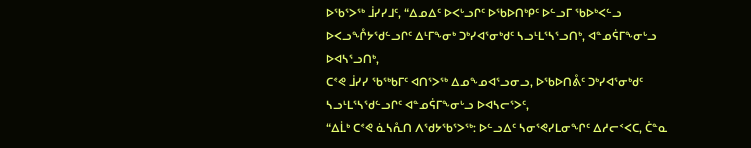ᐅᖃᕐᐳᖅ ᒨᓯᓯᒧᑦ, “ᐃᓄᐃᑦ ᐅᐸᒡᓗᒋᑦ ᐅᖃᐅᑎᒃᑭᑦ ᐅᓪᓗᒥ ᖃᐅᒃᐸᓪᓗ ᐅᐸᓗᖎᔭᖁᓪᓗᒋᑦ ᐃᒻᒥᖕᓂᒃ ᑐᒃᓯᐊᕐᓂᒃᑯᑦ ᓴᓗᒻᒪᕐᓴᕐᓗᑎᒃ, ᐊᓐᓄᕌᒥᖕᓂᒡᓗ ᐅᐊᓴᕐᓗᑎᒃ,
ᑕᕝᕙ ᒨᓯᓯ ᖃᖅᑲᒥᑦ ᐊᑎᕐᐳᖅ ᐃᓄᖕᓄᐊᕐᓗᓂᓗ, ᐅᖃᐅᑎᕔᑦ ᑐᒃᓯᐊᕐᓂᒃᑯᑦ ᓴᓗᒻᒪᕐᓴᖁᓪᓗᒋᑦ ᐊᓐᓄᕌᒥᖕᓂᒡᓗ ᐅᐊᓴᓕᕐᐳᑦ,
“ᐃᒫᒃ ᑕᕝᕙ ᓈᓴᕅᑎ ᐱᖁᔭᖃᕐᐳᖅ: ᐅᓪᓗᐃᑦ ᓴᓂᕐᕙᓯᒪᓂᖏᑦ ᐃᓱᓕᑉᐸᑕ, ᑖᓐᓇ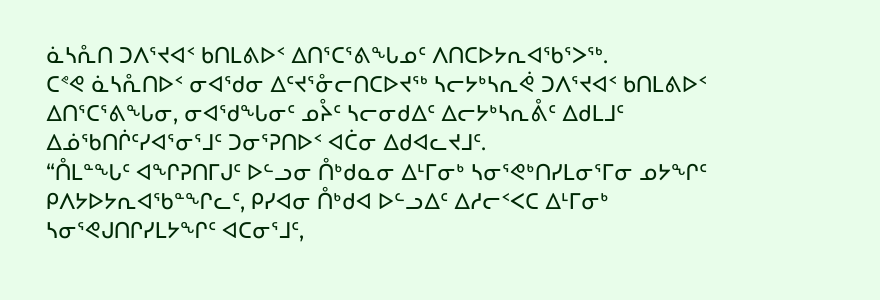ᓈᓴᕅᑎ ᑐᐱᕐᔪᐊᑉ ᑲᑎᒪᕕᐅᑉ ᐃᑎᕐᑕᕐᕕᖓᓄᑦ ᐱᑎᑕᐅᔭᕆᐊᖃᕐᐳᖅ.
ᑕᕝᕙ ᓈᓴᕅᑎᐅᑉ ᓂᐊᖁᓂ ᐃᑦᔪᕐᓁᓕᑎᑕᐅᔪᖅ ᓴᓕᔭᒃᓴᕆᕚ ᑐᐱᕐᔪᐊᑉ ᑲᑎᒪᕕᐅᑉ ᐃᑎᕐᑕᕐᕕᖓᓂ, ᓂᐊᖁᖓᓂᑦ ᓄᔧᑦ ᓴᓕᓂᑯᐃᑦ ᐃᓕᔭᒃᓴᕆᕔᑦ ᐃᑯᒪᒧᑦ ᐃᓅᖃᑎᒌᑦᓯᐊᕐᓂᕐᒧᑦ ᑐᓂᕐᕈᑎᐅᑉ ᐊᑖᓂ ᐃᑯᐊᓚᔪᒧᑦ.
“ᑍᒪᓐᖓᑦ ᐊᖏᕈᑎᒥᒍᑦ ᐅᓪᓗᓂ ᑍᒃᑯᓇᓂ ᐃᒻᒥᓂᒃ ᓴᓂᕐᕙᒃᑎᓯᒪᓂᕐᒥᓂ ᓄᔭᖏᑦ ᑭᐱᔭᐅᔭᕆᐊᖃᓐᖏᓚᑦ, ᑭᓯᐊᓂ ᑍᒃᑯᐊ ᐅᓪᓗᐃᑦ ᐃᓱᓕᑉᐸᑕ ᐃᒻᒥᓂᒃ ᓴᓂᕐᕙᒍᑎᒋᓯᒪᔭᖏᑦ ᐊᑕᓂᕐᒧᑦ,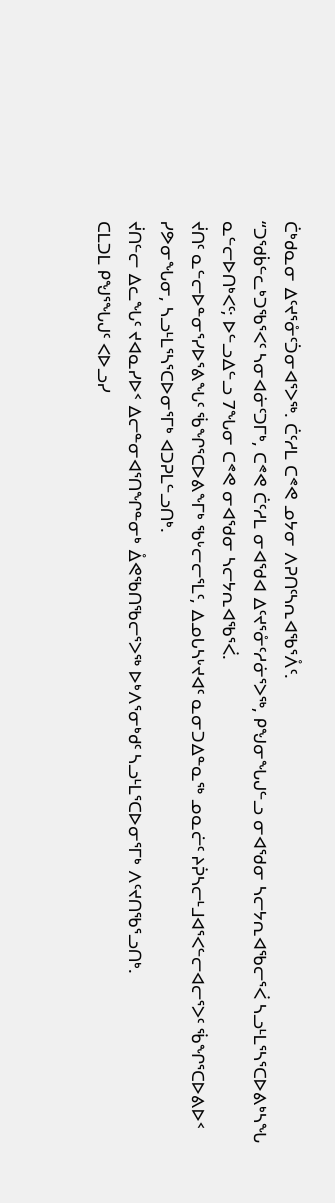ᑖᒃᑯᓇᓂ ᐃᑦᔪᕐᓁᑦᑑᓂᐊᕐᐳᖅ. ᑖᑦᓱᒪ ᑕᕝᕙ ᓄᔭᓂ ᐱᕈᑎᑦᓴᕆᐊᖃᕐᐰᑦ.
“ᑐᖁᑳᓪᓚᒃᑐᖃᕐᐸᑦ ᓴᓂᐊᓃᑦᑐᒥᒃ, ᑕᕝᕙ ᑖᑦᓱᒪ ᓂᐊᖁᐊ ᐃᑦᔪᕐᓁᑦᓱᓃᕐᐳᖅ, ᑭᖑᓂᖓᒍᓪᓗ ᓂᐊᖁᓂ ᓴᓕᔭᕆᐊᖃᓕᕐᐹ ᓴᓗᒻᒪᕐᓴᕐᑕᐅᕕᒃᓴᖓ ᓇᓪᓕᐅᑎᒃᐸᑦ; ᐅᓪᓗᐃᓪᓗ 7ᖓᓂ ᑕᕝᕙ ᓂᐊᖁᓂ ᓴᓕᔭᕆᐊᖃᕐᐹ.
ᔫᑎᑦ ᓇᓪᓕᐅᓐᓂᕐᓯᐅᕐᕕᖓᑦ ᖄᖏᕐᑕᐅᕕᖕᒥᒃ ᖃᒡᓕᓕᕐᒪᑦ, ᐃᓄᒐᓴᒡᔪᐊᑦ ᓇᓂᑐᐃᓐᓇᖅ ᓄᓇᓖᑦ ᔨᕉᓴᓕᒻᒧᐊᕐᐸᓪᓕᐊᓕᕐᐳᑦ ᖄᖏᕐᑕᐅᕕᐅᑉ ᓯᕗᓂᖓᓂ, ᓴᓗᒻᒪᕐᓴᕐᑕᐅᓂᕐᒥᒃ ᐊᑐᕈᒪᓪᓗᑎᒃ.
ᔫᑎᓪᓕ ᐃᓚᖓᑦ ᔪᐊᓇᓯᐅᑉ ᐃᓕᓐᓂᐊᕐᑎᖏᓐᓂᒃ ᐂᕙᖃᑎᖃᓕᕐᐳᖅ ᐅᒃᐱᕐᓂᒃᑯᑦ ᓴᓗᒻᒪᕐᑕᐅᓂᕐᒥᒃ ᐱᑦᔪᑎᖃᕐᓗᑎᒃ.
ᑕᒪᑐᒪ ᑭᖑᕐᖓᒍᑦ ᐸᐅᓗᓯ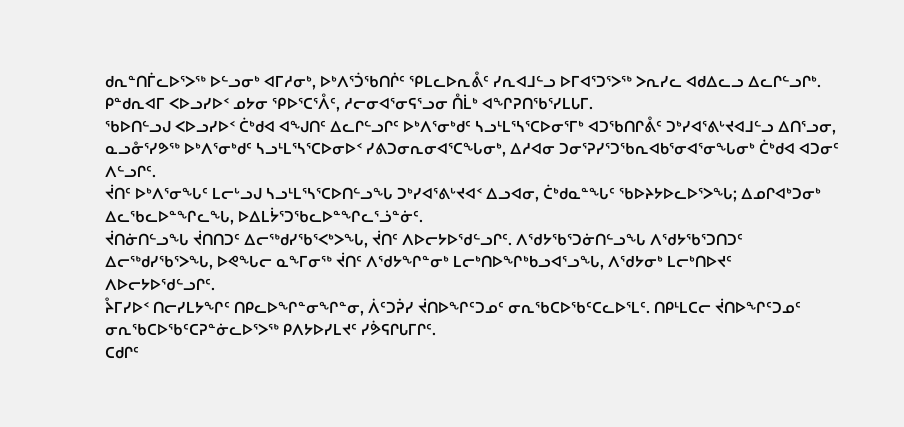ᑯᕆᓐᑎᒦᓚᐅᕐᐳᖅ ᐅᓪᓗᓂᒃ ᐊᒥᓱᓂᒃ, ᐅᒃᐱᕐᑑᖃᑎᒌᑦ ᕿᒪᓚᐅᕆᕔᑦ ᓯᕆᐊᒧᓪᓗ ᐅᒥᐊᕐᑐᕐᐳᖅ ᐳᕆᓯᓚ ᐊᑯᐃᓚᓗ ᐃᓚᒋᓪᓗᒋᒃ. ᑭᓐᑯᕆᐊᒥ ᐸᐅᓗᓯᐅᑉ ᓄᔭᓂ ᕿᐅᕐᑕᕐᐰᑦ, ᓱᓕᓂᐊᕐᓂᕋᕐᓗᓂ ᑍᒫᒃ ᐊᖏᕈᑎᖃᕐᓯᒪᒐᒥ.
ᖃᐅᑎᓪᓗᒍ ᐸᐅᓗᓯᐅᑉ ᑖᒃᑯᐊ ᐊᖑᑎᑦ ᐃᓚᒋᓪᓗᒋᑦ ᐅᒃᐱᕐᓂᒃᑯᑦ ᓴᓗᒻᒪᕐᓴᕐᑕᐅᓂᕐᒥᒃ ᐊᑐᖃᑎᒋᕔᑦ ᑐᒃᓯᐊᕐᕕᒡᔪᐊᒧᓪᓗ ᐃᑎᕐᓗᓂ, ᓇᓗᓁᕐᓯᕗᖅ ᐅᒃᐱᕐᓂᒃᑯᑦ ᓴᓗᒻᒪᕐᓴᕐᑕᐅᓂᐅᑉ ᓯᕕᑐᓂᕆᓂᐊᕐᑕᖓᓂᒃ, ᐃᓱᐊᓂ ᑐᓂᕐᕈᓯᕐᑐᖃᕆᐊᑲᕐᓂᐊᕐᓂᖓᓂᒃ ᑖᒃᑯᐊ ᐊᑐᓂᑦ ᐱᓪᓗᒋᑦ.
ᔫᑎᑦ ᐅᒃᐱᕐᓂᖓᑦ ᒪᓕᒡᓗᒍ ᓴᓗᒻᒪᕐᓴᕐᑕᐅᑎᓪᓗᖓ ᑐᒃᓯᐊᕐᕕᒡᔪᐊᑉ ᐃᓗᐊᓂ, ᑖᒃᑯᓇᓐᖓᑦ ᖃᐅᔨᔭᐅᓚᐅᕐᐳᖓ; ᐃᓄᒋᐊᒃᑐᓂᒃ ᐃᓚᖃᓚᐅᓐᖏᓚᖓ, ᐅᐃᒪᔮᕐᑐᖃᓚᐅᓐᖏᓚᕐᓘᓐᓃᑦ.
ᔫᑎᓃᑎᓪᓗᖓ ᔫᑎᑎᑐᑦ ᐃᓕᖅᑯᓯᖃᕐᐸᒃᐳᖓ, ᔫᑎᑦ ᐱᐅᓕᔭᐅᖁᓪᓗᒋᑦ. ᐱᖁᔭᖃᕐᑐᓃᑎᓪᓗᖓ ᐱᖁᔭᖃᕐᑐᑎᑐᑦ ᐃᓕᖅᑯᓯᖃᕐᐳᖓ, ᐅᕙᖓᓕ ᓇᖕᒥᓂᖅ ᔫᑎᑦ ᐱᖁᔭᖏᓐᓂᒃ ᒪᓕᒃᑎᐅᖏᒃᑲᓗᐊᕐᓗᖓ, ᐱᖁᔭᓂᒃ ᒪᓕᒃᑎᐅᔪᑦ ᐱᐅᓕᔭᐅᖁᓪᓗᒋᑦ.
ᔧᒥᓯᐅᑉ ᑎᓕᓯᒪᔭᖏᑦ ᑎᑭᓚᐅᖏᓐᓂᖏᓐᓂ, ᐲᑦᑐᕉᓯ ᔫᑎᐅᖏᑦᑐᓄᑦ ᓂᕆᖃᑕᐅᖃᑦᑕᓚᐅᕐᒪᑦ. ᑎᑭᒻᒪᑕᓕ ᔫᑎᐅᖏᑦᑐᓄᑦ ᓂᕆᖃᑕᐅᖃᑦᑕᕈᓐᓃᓚᐅᕐᐳᖅ ᑭᐱᔭᐅᓯᒪᔪᑦ ᓯᕘᕋᒋᒐᒥᒋᑦ.
ᑕᑯᒋᑦ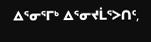ᐃᕐᓂᕐᒥᒃ ᐃᕐᓂᔪᒫᕐᐳᑎᑦ,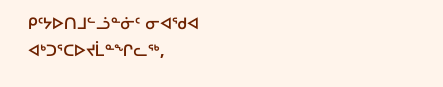ᑭᑦᔭᐅᑎᒧᓪᓘᓐᓃᑦ ᓂᐊᖁᐊ ᐊᒃᑐᕐᑕᐅᔪᒫᓐᖏᓚᖅ,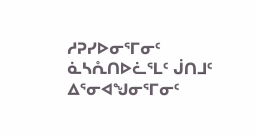ᓱᕈᓯᐅᓂᕐᒥᓂᑦ ᓈᓴᕅᑎᐅᓛᕐᒪᑦ ᒎᑎᒧᑦ ᐃᕐᓂᐊᖑᓂᕐᒥᓂᑦ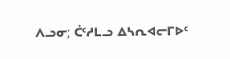ᐱᓗᓂ; ᑖᑦᓱᒪᓗ ᐃᓴᕆᐊᓕᒥᐅᑦ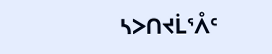ᓴᐳᑎᔪᒫᕐᐰᑦ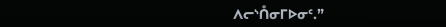ᐱᓕᔅᑍᓂᒥᐅᓂᑦ.”